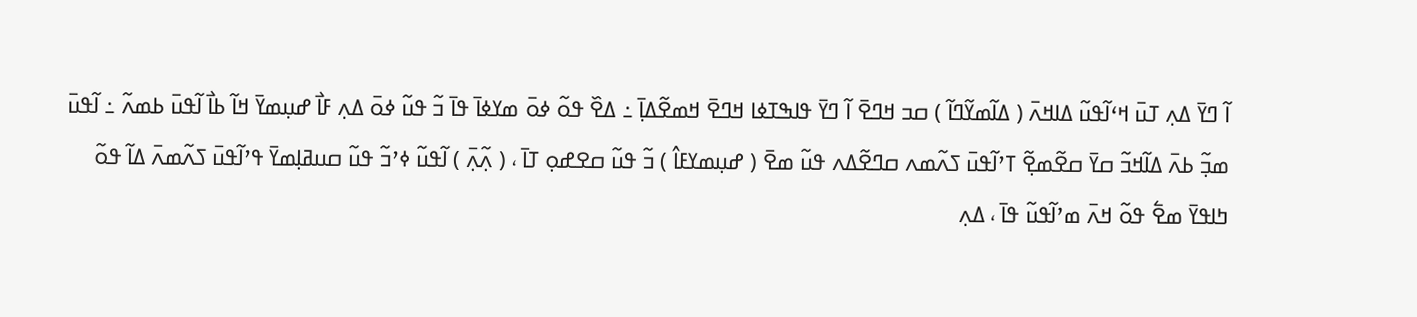ߊ߬ ߣߌ߫ ߡߍ߲ ߠߎ߫ ߞߵߊ߬ߟߎ߬ ߡߊߞߍ߫ ( ߡߊ߬ߘߌ߬ߣߊ߬ ) ߛߏ ߞߣߐ߫ ߊ߬ ߣߌ߫ ߟߊߒߠߦߊ ߞߣߐ߫ ߞߘߐ߬ߡߊ߲߫ ߸ ߡߐ߰ ߟߋ߬ ߦߋ߫ ߘߌߦߊ߫ ߟߊ߫ ߏ߬ ߟߎ߬ ߦߋ߫ ߡߍ߲ ߓߊ߯ ߝߎ߲ߘߌ߫ ߞߊ߬ ߕߊ߯ ߊ߬ߟߎ߫ ߕߘߍ߬ ߸ ߊ߬ߟߎ߫ ߘߏ߲߬ ߕߍ߫ ߡߊ߬ߞߏ߬ ߛߌ߫ ߛߐ߬ߘߐ߲߬ ߠߴߊ߬ߟߎ߫ ߖߍ߬ߘߍ ߛߣߐ߬ߡߍ ߟߎ߬ ߘߐ߫ ( ߝߎ߲ߘߌߓߊ߮ ) ߏ߬ ߟߎ߬ ߛߐߝߋ߲ ߠߊ߫ ، ( ߍ߲߬ߍ߲߫ ) ߊ߬ߟߎ߬ ߦߴߏ߬ ߟߎ߬ ߛߎߥߊ߲ߘߌ߫ ߟߴߊ߬ߟߎ߫ ߖߍ߬ߘߍ߫ ߡߊ߬ ߟߋ߬ ߤߊߟߌ߫ ߘߐ߱ ߟߋ߬ ߞߍ߫ ߘߴߊ߬ߟߎ߬ ߟߊ߫ ، ߡߍ߲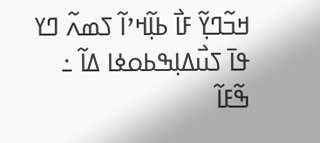ߞߏ߬ߣߌ߲߬ ߓߊ߯ ߕߊ߲߬ߞߴߊ߬ ߖߘߍ߬ ߣߌ ߟߊ߫ ߖߎ߯ߡߊ߲ߒߕߋߦߊ ߡߊ߬ ߸ ߒ߬ߓߊ߬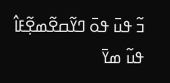ߏ߬ ߟߎ߫ ߟߋ߫ ߣߌ߬ߛߐ߬ߘߐ߲߬ߓߊ߮ ߟߎ߬ ߘߌ߫